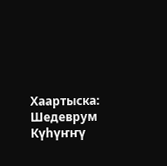Хаартыска: Шедеврум
Күһүҥҥү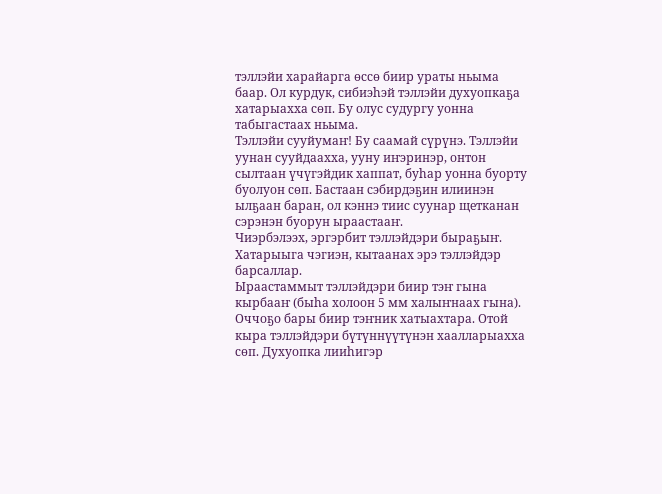тэллэйи харайарга өссө биир ураты ньыма баар. Ол курдук, сибиэһэй тэллэйи духуопкаҕа хатарыахха сөп. Бу олус судургу уонна табыгастаах ньыма.
Тэллэйи сууйумаҥ! Бу саамай сүрүнэ. Тэллэйи уунан сууйдаахха, ууну иҥэринэр, онтон сылтаан үчүгэйдик хаппат, буһар уонна буорту буолуон сөп. Бастаан сэбирдэҕин илиинэн ылҕаан баран, ол кэннэ тиис суунар щетканан сэрэнэн буорун ыраастааҥ.
Чиэрбэлээх, эргэрбит тэллэйдэри быраҕыҥ. Хатарыыга чэгиэн, кытаанах эрэ тэллэйдэр барсаллар.
Ыраастаммыт тэллэйдэри биир тэҥ гына кырбааҥ (быһа холоон 5 мм халыҥнаах гына). Оччоҕо бары биир тэҥник хатыахтара. Отой кыра тэллэйдэри бүтүннүүтүнэн хаалларыахха сөп. Духуопка лииһигэр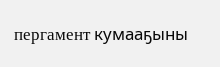пергамент кумааҕыны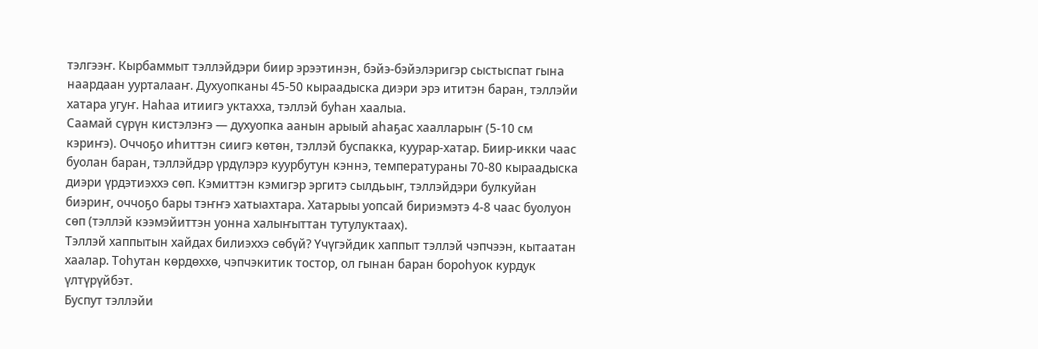тэлгээҥ. Кырбаммыт тэллэйдэри биир эрээтинэн, бэйэ-бэйэлэригэр сыстыспат гына наардаан уурталааҥ. Духуопканы 45-50 кыраадыска диэри эрэ ититэн баран, тэллэйи хатара угуҥ. Наһаа итиигэ уктахха, тэллэй буһан хаалыа.
Саамай сүрүн кистэлэҥэ — духуопка аанын арыый аһаҕас хаалларыҥ (5-10 см кэриҥэ). Оччоҕо иһиттэн сиигэ көтөн, тэллэй буспакка, куурар-хатар. Биир-икки чаас буолан баран, тэллэйдэр үрдүлэрэ куурбутун кэннэ, температураны 70-80 кыраадыска диэри үрдэтиэххэ сөп. Кэмиттэн кэмигэр эргитэ сылдьыҥ, тэллэйдэри булкуйан биэриҥ, оччоҕо бары тэҥҥэ хатыахтара. Хатарыы уопсай бириэмэтэ 4-8 чаас буолуон сөп (тэллэй кээмэйиттэн уонна халыҥыттан тутулуктаах).
Тэллэй хаппытын хайдах билиэххэ сөбүй? Үчүгэйдик хаппыт тэллэй чэпчээн, кытаатан хаалар. Тоһутан көрдөххө, чэпчэкитик тостор, ол гынан баран бороһуок курдук үлтүрүйбэт.
Буспут тэллэйи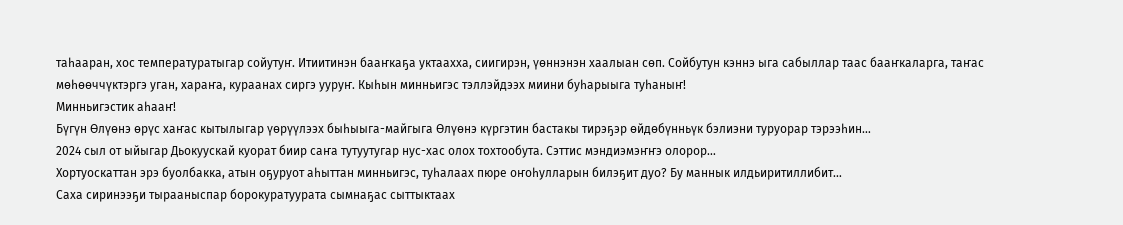таһааран, хос температуратыгар сойутуҥ. Итиитинэн бааҥкаҕа уктаахха, сиигирэн, үөннэнэн хаалыан сөп. Сойбутун кэннэ ыга сабыллар таас бааҥкаларга, таҥас мөһөөччүктэргэ уган, хараҥа, кураанах сиргэ ууруҥ. Кыһын минньигэс тэллэйдээх миини буһарыыга туһаныҥ!
Минньигэстик аһааҥ!
Бүгүн Өлүөнэ өрүс хаҥас кытылыгар үөрүүлээх быһыыга-майгыга Өлүөнэ күргэтин бастакы тирэҕэр өйдөбүнньүк бэлиэни туруорар тэрээһин…
2024 сыл от ыйыгар Дьокуускай куорат биир саҥа тутуутугар нус-хас олох тохтообута. Сэттис мэндиэмэҥҥэ олорор…
Хортуоскаттан эрэ буолбакка, атын оҕуруот аһыттан минньигэс, туһалаах пюре оҥоһулларын билэҕит дуо? Бу маннык илдьиритиллибит…
Саха сиринээҕи тырааныспар борокуратуурата сымнаҕас сыттыктаах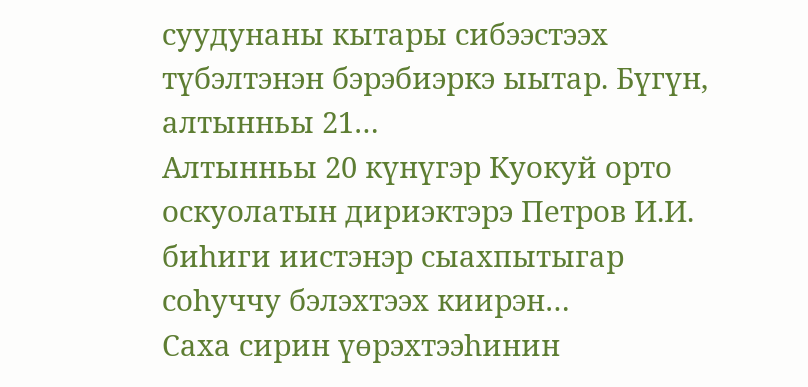суудунаны кытары сибээстээх түбэлтэнэн бэрэбиэркэ ыытар. Бүгүн, алтынньы 21…
Алтынньы 20 күнүгэр Куокуй орто оскуолатын дириэктэрэ Петров И.И. биһиги иистэнэр сыахпытыгар соһуччу бэлэхтээх киирэн…
Саха сирин үөрэхтээһинин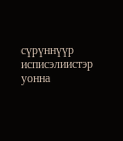сүрүннүүр исписэлиистэр уонна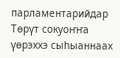парламентарийдар Төрүт сокуоҥҥа үөрэххэ сыһыаннаах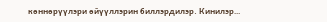көннөрүүлэри өйүүллэрин биллэрдилэр. Кинилэр…